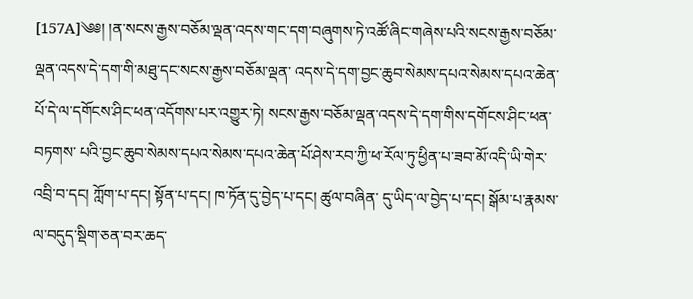[157A]༄༅། །ན་སངས་རྒྱས་བཅོམ་ལྡན་འདས་གང་དག་བཞུགས་ཏེ་འཚོ་ཞིང་གཞེས་པའི་སངས་རྒྱས་བཅོམ་ལྡན་འདས་དེ་དག་གི་མཐུ་དང་སངས་རྒྱས་བཅོམ་ལྡན་ འདས་དེ་དག་བྱང་ཆུབ་སེམས་དཔའ་སེམས་དཔའ་ཆེན་པོ་དེ་ལ་དགོངས་ཤིང་ཕན་འདོགས་པར་འགྱུར་ཏེ། སངས་རྒྱས་བཅོམ་ལྡན་འདས་དེ་དག་གིས་དགོངས་ཤིང་ཕན་བཏགས་ པའི་བྱང་ཆུབ་སེམས་དཔའ་སེམས་དཔའ་ཆེན་པོ་ཤེས་རབ་ཀྱི་ཕ་རོལ་ཏུ་ཕྱིན་པ་ཟབ་མོ་འདི་ཡི་གེར་འབྲི་བ་དང། ཀློག་པ་དང། སྟོན་པ་དང། ཁ་ཏོན་དུ་བྱེད་པ་དང། ཚུལ་བཞིན་ དུ་ཡིད་ལ་བྱེད་པ་དང། སྒོམ་པ་རྣམས་ལ་བདུད་སྡིག་ཅན་བར་ཆད་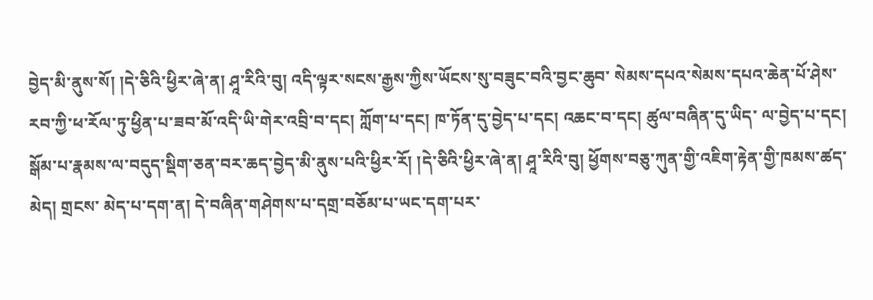བྱེད་མི་ནུས་སོ། །དེ་ཅིའི་ཕྱིར་ཞེ་ན། ཤཱ་རིའི་བུ། འདི་ལྟར་སངས་རྒྱས་ཀྱིས་ཡོངས་སུ་བཟུང་བའི་བྱང་ཆུབ་ སེམས་དཔའ་སེམས་དཔའ་ཆེན་པོ་ཤེས་རབ་ཀྱི་ཕ་རོལ་ཏུ་ཕྱིན་པ་ཟབ་མོ་འདི་ཡི་གེར་འབྲི་བ་དང། ཀློག་པ་དང། ཁ་ཏོན་དུ་བྱེད་པ་དང། འཆང་བ་དང། ཚུལ་བཞིན་དུ་ཡིད་ ལ་བྱེད་པ་དང། སྒོམ་པ་རྣམས་ལ་བདུད་སྡིག་ཅན་བར་ཆད་བྱེད་མི་ནུས་པའི་ཕྱིར་རོ། །དེ་ཅིའི་ཕྱིར་ཞེ་ན། ཤཱ་རིའི་བུ། ཕྱོགས་བཅུ་ཀུན་གྱི་འཇིག་རྟེན་གྱི་ཁམས་ཚད་མེད། གྲངས་ མེད་པ་དག་ན། དེ་བཞིན་གཤེགས་པ་དགྲ་བཅོམ་པ་ཡང་དག་པར་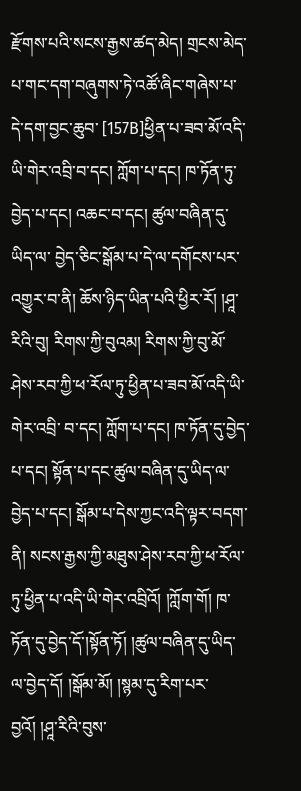རྫོགས་པའི་སངས་རྒྱས་ཚད་མེད། གྲངས་མེད་པ་གང་དག་བཞུགས་ཏེ་འཚོ་ཞིང་གཞེས་པ་དེ་དག་བྱང་ཆུབ་ [157B]ཕྱིན་པ་ཟབ་མོ་འདི་ཡི་གེར་འབྲི་བ་དང། ཀློག་པ་དང། ཁ་ཏོན་ཏུ་བྱེད་པ་དང། འཆང་བ་དང། ཚུལ་བཞིན་དུ་ཡིད་ལ་ བྱེད་ཅིང་སྒོམ་པ་དེ་ལ་དགོངས་པར་འགྱུར་བ་ནི། ཆོས་ཉིད་ཡིན་པའི་ཕྱིར་རོ། །ཤཱ་རིའི་བུ། རིགས་ཀྱི་བུའམ། རིགས་ཀྱི་བུ་མོ་ཤེས་རབ་ཀྱི་ཕ་རོལ་ཏུ་ཕྱིན་པ་ཟབ་མོ་འདི་ཡི་གེར་འབྲི་ བ་དང། ཀློག་པ་དང། ཁ་ཏོན་དུ་བྱེད་པ་དང། སྟོན་པ་དང་ཚུལ་བཞིན་དུ་ཡིད་ལ་བྱེད་པ་དང། སྒོམ་པ་དེས་ཀྱང་འདི་ལྟར་བདག་ནི། སངས་རྒྱས་ཀྱི་མཐུས་ཤེས་རབ་ཀྱི་ཕ་རོལ་ ཏུ་ཕྱིན་པ་འདི་ཡི་གེར་འབྲིའོ། །ཀློག་གོ། ཁ་ཏོན་དུ་བྱེད་དོ་།སྟོན་ཏོ། །ཚུལ་བཞིན་དུ་ཡིད་ལ་བྱེད་དོ། །སྒོམ་མོ། །སྙམ་དུ་རིག་པར་བྱའོ། །ཤཱ་རིའི་བུས་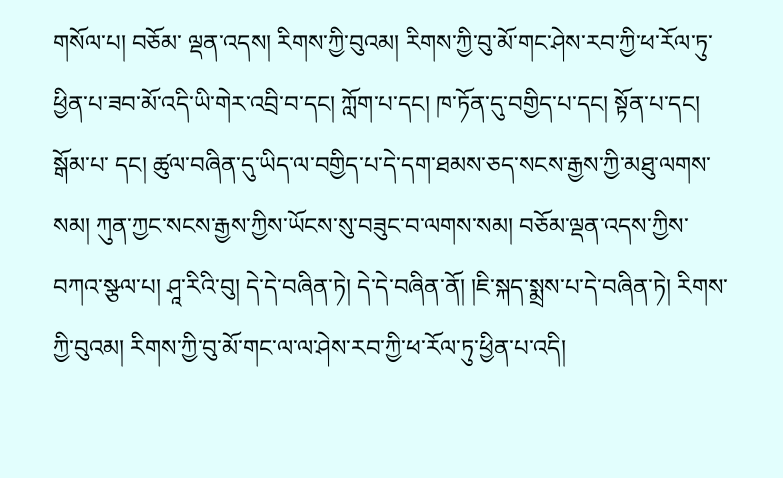གསོལ་པ། བཅོམ་ ལྡན་འདས། རིགས་ཀྱི་བུའམ། རིགས་ཀྱི་བུ་མོ་གང་ཤེས་རབ་ཀྱི་ཕ་རོལ་ཏུ་ཕྱིན་པ་ཟབ་མོ་འདི་ཡི་གེར་འབྲི་བ་དང། ཀློག་པ་དང། ཁ་ཏོན་དུ་བགྱིད་པ་དང། སྟོན་པ་དང། སྒོམ་པ་ དང། ཚུལ་བཞིན་དུ་ཡིད་ལ་བགྱིད་པ་དེ་དག་ཐམས་ཅད་སངས་རྒྱས་ཀྱི་མཐུ་ལགས་སམ། ཀུན་ཀྱང་སངས་རྒྱས་ཀྱིས་ཡོངས་སུ་བཟུང་བ་ལགས་སམ། བཅོམ་ལྡན་འདས་ཀྱིས་ བཀའ་སྩལ་པ། ཤཱ་རིའི་བུ། དེ་དེ་བཞིན་ཏེ། དེ་དེ་བཞིན་ནོ། །ཇི་སྐད་སྨྲས་པ་དེ་བཞིན་ཏེ། རིགས་ཀྱི་བུའམ། རིགས་ཀྱི་བུ་མོ་གང་ལ་ལ་ཤེས་རབ་ཀྱི་ཕ་རོལ་ཏུ་ཕྱིན་པ་འདི།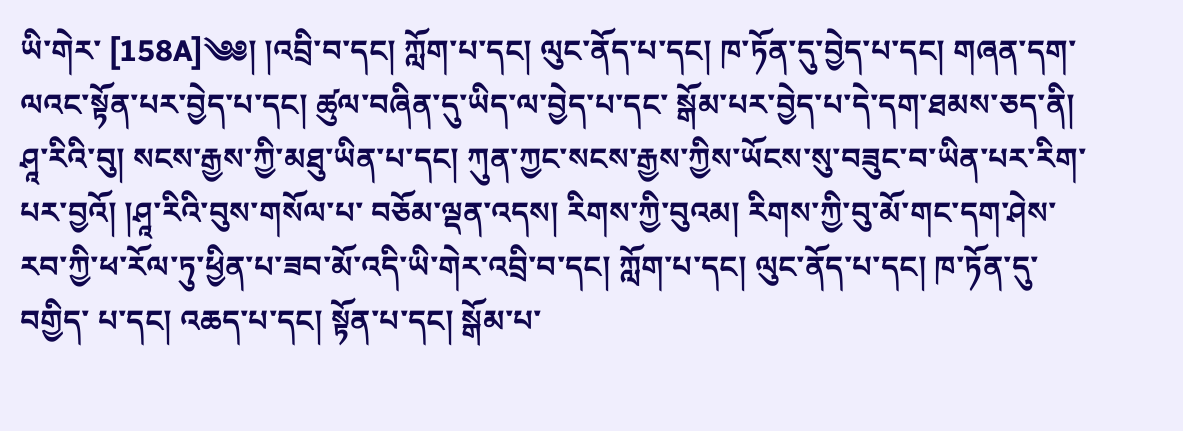ཡི་གེར་ [158A]༄༅། །འབྲི་བ་དང། ཀློག་པ་དང། ལུང་ནོད་པ་དང། ཁ་ཏོན་དུ་བྱེད་པ་དང། གཞན་དག་ལའང་སྟོན་པར་བྱེད་པ་དང། ཚུལ་བཞིན་དུ་ཡིད་ལ་བྱེད་པ་དང་ སྒོམ་པར་བྱེད་པ་དེ་དག་ཐམས་ཅད་ནི། ཤཱ་རིའི་བུ། སངས་རྒྱས་ཀྱི་མཐུ་ཡིན་པ་དང། ཀུན་ཀྱང་སངས་རྒྱས་ཀྱིས་ཡོངས་སུ་བཟུང་བ་ཡིན་པར་རིག་པར་བྱའོ། །ཤཱ་རིའི་བུས་གསོལ་པ་ བཅོམ་ལྡན་འདས། རིགས་ཀྱི་བུའམ། རིགས་ཀྱི་བུ་མོ་གང་དག་ཤེས་རབ་ཀྱི་ཕ་རོལ་ཏུ་ཕྱིན་པ་ཟབ་མོ་འདི་ཡི་གེར་འབྲི་བ་དང། ཀློག་པ་དང། ལུང་ནོད་པ་དང། ཁ་ཏོན་དུ་བགྱིད་ པ་དང། འཆད་པ་དང། སྟོན་པ་དང། སྒོམ་པ་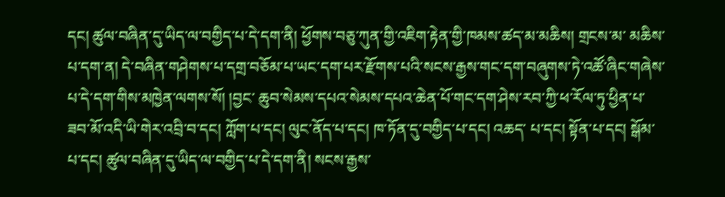དང། ཚུལ་བཞིན་དུ་ཡིད་ལ་བགྱིད་པ་དེ་དག་ནི། ཕྱོགས་བཅུ་ཀུན་གྱི་འཇིག་རྟེན་གྱི་ཁམས་ཚད་མ་མཆིས། གྲངས་མ་ མཆིས་པ་དག་ན། དེ་བཞིན་གཤེགས་པ་དགྲ་བཅོམ་པ་ཡང་དག་པར་རྫོགས་པའི་སངས་རྒྱས་གང་དག་བཞུགས་ཏེ་འཚོ་ཞིང་གཞེས་པ་དེ་དག་གིས་མཁྱེན་ལགས་སོ། །བྱང་ ཆུབ་སེམས་དཔའ་སེམས་དཔའ་ཆེན་པོ་གང་དག་ཤེས་རབ་ཀྱི་ཕ་རོལ་ཏུ་ཕྱིན་པ་ཟབ་མོ་འདི་ཡི་གེར་འབྲི་བ་དང། ཀློག་པ་དང། ལུང་ནོད་པ་དང། ཁ་ཏོན་དུ་བགྱིད་པ་དང། འཆད་ པ་དང། སྟོན་པ་དང། སྒོམ་པ་དང། ཚུལ་བཞིན་དུ་ཡིད་ལ་བགྱིད་པ་དེ་དག་ནི། སངས་རྒྱས་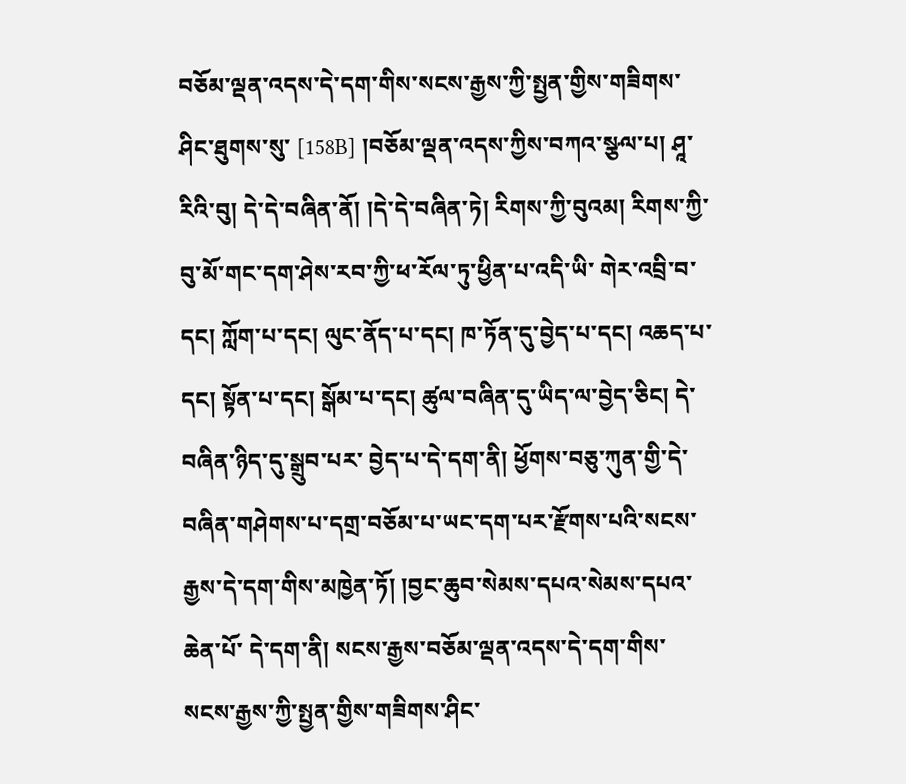བཅོམ་ལྡན་འདས་དེ་དག་གིས་སངས་རྒྱས་ཀྱི་སྤྱན་གྱིས་གཟིགས་ཤིང་ཐུགས་སུ་ [158B] །བཅོམ་ལྡན་འདས་ཀྱིས་བཀའ་སྩལ་པ། ཤཱ་རིའི་བུ། དེ་དེ་བཞིན་ནོ། །དེ་དེ་བཞིན་ཏེ། རིགས་ཀྱི་བུའམ། རིགས་ཀྱི་བུ་མོ་གང་དག་ཤེས་རབ་ཀྱི་ཕ་རོལ་ཏུ་ཕྱིན་པ་འདི་ཡི་ གེར་འབྲི་བ་དང། ཀློག་པ་དང། ལུང་ནོད་པ་དང། ཁ་ཏོན་དུ་བྱེད་པ་དང། འཆད་པ་དང། སྟོན་པ་དང། སྒོམ་པ་དང། ཚུལ་བཞིན་དུ་ཡིད་ལ་བྱེད་ཅིང། དེ་བཞིན་ཉིད་དུ་སྒྲུབ་པར་ བྱེད་པ་དེ་དག་ནི། ཕྱོགས་བཅུ་ཀུན་གྱི་དེ་བཞིན་གཤེགས་པ་དགྲ་བཅོམ་པ་ཡང་དག་པར་རྫོགས་པའི་སངས་རྒྱས་དེ་དག་གིས་མཁྱེན་ཏོ། །བྱང་ཆུབ་སེམས་དཔའ་སེམས་དཔའ་ཆེན་པོ་ དེ་དག་ནི། སངས་རྒྱས་བཅོམ་ལྡན་འདས་དེ་དག་གིས་སངས་རྒྱས་ཀྱི་སྤྱན་གྱིས་གཟིགས་ཤིང་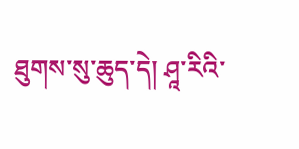ཐུགས་སུ་ཆུད་དེ། ཤཱ་རིའི་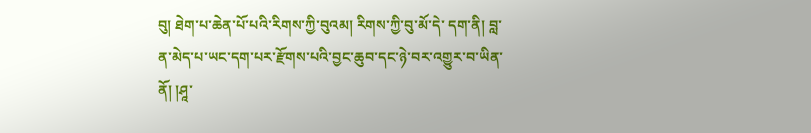བུ། ཐེག་པ་ཆེན་པོ་པའི་རིགས་ཀྱི་བུའམ། རིགས་ཀྱི་བུ་མོ་དེ་ དག་ནི། བླ་ན་མེད་པ་ཡང་དག་པར་རྫོགས་པའི་བྱང་ཆུབ་དང་ཉེ་བར་འགྱུར་བ་ཡིན་ནོ། །ཤཱ་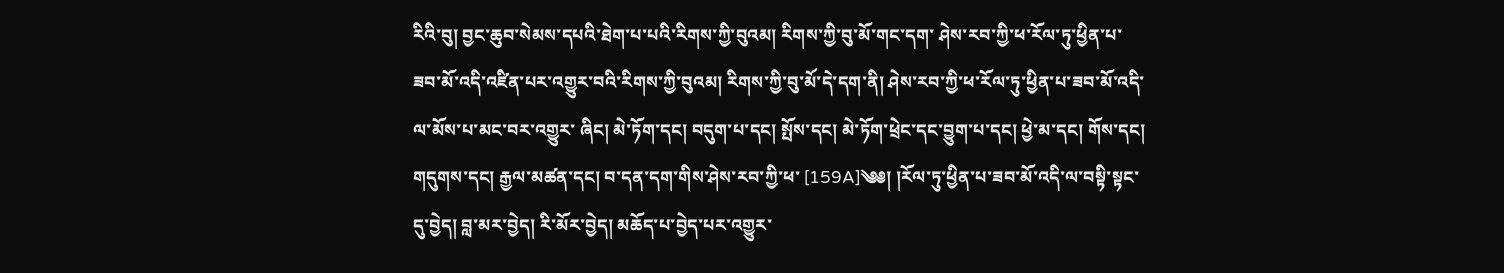རིའི་བུ། བྱང་ཆུབ་སེམས་དཔའི་ཐེག་པ་པའི་རིགས་ཀྱི་བུའམ། རིགས་ཀྱི་བུ་མོ་གང་དག་ ཤེས་རབ་ཀྱི་ཕ་རོལ་ཏུ་ཕྱིན་པ་ཟབ་མོ་འདི་འཛིན་པར་འགྱུར་བའི་རིགས་ཀྱི་བུའམ། རིགས་ཀྱི་བུ་མོ་དེ་དག་ནི། ཤེས་རབ་ཀྱི་ཕ་རོལ་ཏུ་ཕྱིན་པ་ཟབ་མོ་འདི་ལ་མོས་པ་མང་བར་འགྱུར་ ཞིང། མེ་ཏོག་དང། བདུག་པ་དང། སྤོས་དང། མེ་ཏོག་ཕྲེང་དང་བྱུག་པ་དང། ཕྱེ་མ་དང། གོས་དང། གདུགས་དང། རྒྱལ་མཚན་དང། བ་དན་དག་གིས་ཤེས་རབ་ཀྱི་ཕ་ [159A]༄༅། །རོལ་ཏུ་ཕྱིན་པ་ཟབ་མོ་འདི་ལ་བསྟི་སྟང་དུ་བྱེད། བླ་མར་བྱེད། རི་མོར་བྱེད། མཆོད་པ་བྱེད་པར་འགྱུར་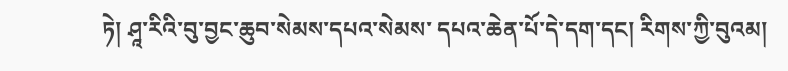ཏེ། ཤཱ་རིའི་བུ་བྱང་ཆུབ་སེམས་དཔའ་སེམས་ དཔའ་ཆེན་པོ་དེ་དག་དང། རིགས་ཀྱི་བུའམ།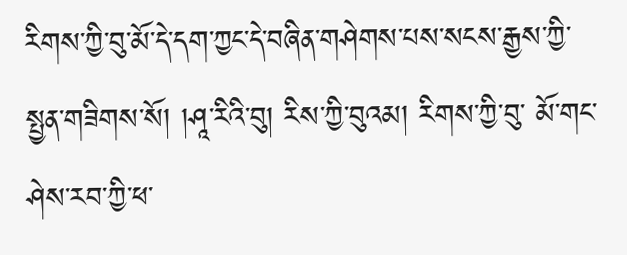རིགས་ཀྱི་བུ་མོ་དེ་དག་ཀྱང་དེ་བཞིན་གཤེགས་པས་སངས་རྒྱས་ཀྱི་སྤྱན་གཟིགས་སོ། །ཤཱ་རིའི་བུ། རིས་ཀྱི་བུའམ། རིགས་ཀྱི་བུ་ མོ་གང་ཤེས་རབ་ཀྱི་ཕ་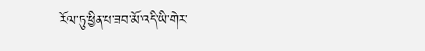རོལ་ཏུ་ཕྱིན་པ་ཟབ་མོ་འདི་ཡི་གེར་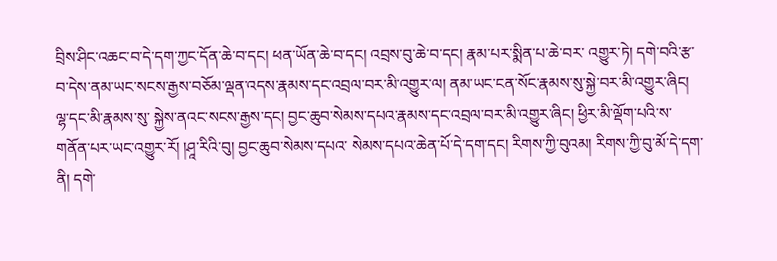བྲིས་ཤིང་འཆང་བ་དེ་དག་ཀྱང་དོན་ཆེ་བ་དང། ཕན་ཡོན་ཆེ་བ་དང། འབྲས་བུ་ཆེ་བ་དང། རྣམ་པར་སྨིན་པ་ཆེ་བར་ འགྱུར་ཏེ། དགེ་བའི་རྩ་བ་དེས་ནམ་ཡང་སངས་རྒྱས་བཅོམ་ལྡན་འདས་རྣམས་དང་འབྲལ་བར་མི་འགྱུར་ལ། ནམ་ཡང་ངན་སོང་རྣམས་སུ་སྐྱེ་བར་མི་འགྱུར་ཞིང། ལྷ་དང་མི་རྣམས་སུ་ སྐྱེས་ནའང་སངས་རྒྱས་དང། བྱང་ཆུབ་སེམས་དཔའ་རྣམས་དང་འབྲལ་བར་མི་འགྱུར་ཞིང། ཕྱིར་མི་ལྡོག་པའི་ས་གནོན་པར་ཡང་འགྱུར་རོ། །ཤཱ་རིའི་བུ། བྱང་ཆུབ་སེམས་དཔའ་ སེམས་དཔའ་ཆེན་པོ་དེ་དག་དང། རིགས་ཀྱི་བུའམ། རིགས་ཀྱི་བུ་མོ་དེ་དག་ནི། དགེ་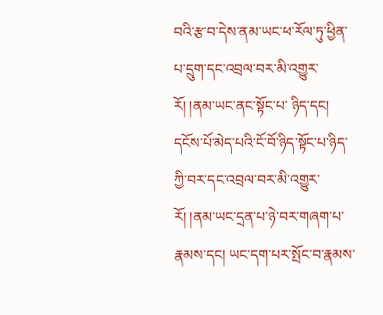བའི་རྩ་བ་དེས་ནམ་ཡང་ཕ་རོལ་ཏུ་ཕྱིན་པ་དྲུག་དང་འབྲལ་བར་མི་འགྱུར་རོ། །ནམ་ཡང་ནང་སྟོང་པ་ ཉིད་དང། དངོས་པོ་མེད་པའི་ངོ་བོ་ཉིད་སྟོང་པ་ཉིད་ཀྱི་བར་དང་འབྲལ་བར་མི་འགྱུར་རོ། །ནམ་ཡང་དྲན་པ་ཉེ་བར་གཞག་པ་རྣམས་དང། ཡང་དག་པར་སྤོང་བ་རྣམས་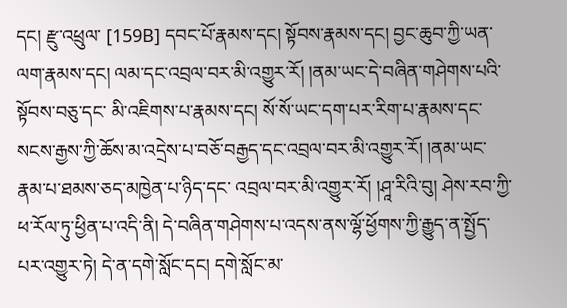དང། རྫུ་འཕྲུལ་ [159B] དབང་པོ་རྣམས་དང། སྟོབས་རྣམས་དང། བྱང་ཆུབ་ཀྱི་ཡན་ལག་རྣམས་དང། ལམ་དང་འབྲལ་བར་མི་འགྱུར་རོ། །ནམ་ཡང་དེ་བཞིན་གཤེགས་པའི་སྟོབས་བཅུ་དང་ མི་འཇིགས་པ་རྣམས་དང། སོ་སོ་ཡང་དག་པར་རིག་པ་རྣམས་དང་སངས་རྒྱས་ཀྱི་ཆོས་མ་འདྲེས་པ་བཅོ་བརྒྱད་དང་འབྲལ་བར་མི་འགྱུར་རོ། །ནམ་ཡང་རྣམ་པ་ཐམས་ཅད་མཁྱེན་པ་ཉིད་དང་ འབྲལ་བར་མི་འགྱུར་རོ། །ཤཱ་རིའི་བུ། ཤེས་རབ་ཀྱི་ཕ་རོལ་ཏུ་ཕྱིན་པ་འདི་ནི། དེ་བཞིན་གཤེགས་པ་འདས་ནས་ལྷོ་ཕྱོགས་ཀྱི་རྒྱུད་ན་སྤྱོད་པར་འགྱུར་ཏེ། དེ་ན་དགེ་སློང་དང། དགེ་སློང་མ་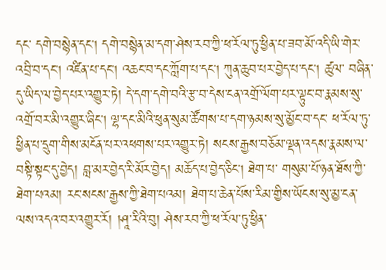དང་ དགེ་བསྙེན་དང། དགེ་བསྙེན་མ་དག་ཤེས་རབ་ཀྱི་ཕ་རོལ་ཏུ་ཕྱིན་པ་ཟབ་མོ་འདི་ཡི་གེར་འབྲི་བ་དང། འཛིན་པ་དང། འཆང་བ་དང་ཀློག་པ་དང། ཀུན་ཆུབ་པར་བྱེད་པ་དང། ཚུལ་ བཞིན་དུ་ཡིད་ལ་བྱེད་པར་འགྱུར་ཏེ། དེ་དག་དགེ་བའི་རྩ་བ་དེས་ངན་འགྲོ་ལོག་པར་ལྟུང་བ་རྣམས་སུ་འགྲོ་བར་མི་འགྱུར་ཞིང། ལྷ་དང་མིའི་ཕུན་སུམ་ཚོགས་པ་དག་ཉམས་སུ་མྱོང་བ་དང་ ཕ་རོལ་ཏུ་ཕྱིན་པ་དྲུག་གིས་མངོན་པར་འཕགས་པར་འགྱུར་ཏེ། སངས་རྒྱས་བཅོམ་ལྡན་འདས་རྣམས་ལ་བསྟི་སྟང་དུ་བྱེད། བླ་མར་བྱེད་རི་མོར་བྱེད། མཆོད་པ་བྱེད་ཅིང། ཐེག་པ་ གསུམ་པོ་ཉན་ཐོས་ཀྱི་ཐེག་པའམ། རང་སངས་རྒྱས་ཀྱི་ཐེག་པའམ། ཐེག་པ་ཆེན་པོས་རིམ་གྱིས་ཡོངས་སུ་མྱ་ངན་ལས་འདའ་བར་འགྱུར་རོ། །ཤཱ་རིའི་བུ། ཤེས་རབ་ཀྱི་ཕ་རོལ་ཏུ་ཕྱིན་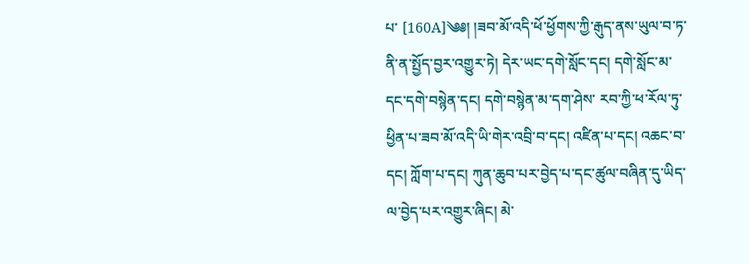པ་ [160A]༄༅། །ཟབ་མོ་འདི་ཕོ་ཕྱོགས་ཀྱི་རྒུད་ནས་ཡུལ་བ་ཏ་ནི་ན་སྤྱོད་བྱར་འགྱུར་ཏེ། དེར་ཡང་དགེ་སློང་དང། དགེ་སློང་མ་དང་དགེ་བསྙེན་དང། དགེ་བསྙེན་མ་དག་ཤེས་ རབ་ཀྱི་ཕ་རོལ་ཏུ་ཕྱིན་པ་ཟབ་མོ་འདི་ཡི་གེར་འབྲི་བ་དང། འཛིན་པ་དང། འཆང་བ་དང། ཀློག་པ་དང། ཀུན་ཆུབ་པར་བྱེད་པ་དང་ཚུལ་བཞིན་དུ་ཡིད་ལ་བྱེད་པར་འགྱུར་ཞིང། མེ་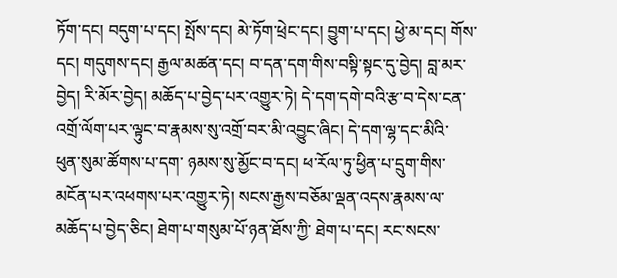ཏོག་དང། བདུག་པ་དང། སྤོས་དང། མེ་ཏོག་ཕྲེང་དང། བྱུག་པ་དང། ཕྱེ་མ་དང། གོས་དང། གདུགས་དང། རྒྱལ་མཚན་དང། བ་དན་དག་གིས་བསྟི་སྟང་དུ་བྱེད། བླ་མར་ བྱེད། རི་མོར་བྱེད། མཆོད་པ་བྱེད་པར་འགྱུར་ཏེ། དེ་དག་དགེ་བའི་རྩ་བ་དེས་ངན་འགྲོ་ལོག་པར་ལྟུང་བ་རྣམས་སུ་འགྲོ་བར་མི་འབྱུང་ཞིང། དེ་དག་ལྷ་དང་མིའི་ཕུན་སུམ་ཚོགས་པ་དག་ ཉམས་སུ་མྱོང་བ་དང། ཕ་རོལ་ཏུ་ཕྱིན་པ་དྲུག་གིས་མངོན་པར་འཕགས་པར་འགྱུར་ཏེ། སངས་རྒྱས་བཅོམ་ལྡན་འདས་རྣམས་ལ་མཆོད་པ་བྱེད་ཅིང། ཐེག་པ་གསུམ་པོ་ཉན་ཐོས་ཀྱི་ ཐེག་པ་དང། རང་སངས་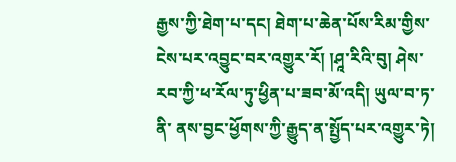རྒྱས་ཀྱི་ཐེག་པ་དང། ཐེག་པ་ཆེན་པོས་རིམ་གྱིས་ངེས་པར་འབྱུང་བར་འགྱུར་རོ། །ཤཱ་རིའི་བུ། ཤེས་རབ་ཀྱི་ཕ་རོལ་ཏུ་ཕྱིན་པ་ཟབ་མོ་འདི། ཡུལ་བ་ཏ་ནི་ ནས་བྱང་ཕྱོགས་ཀྱི་རྒྱུད་ན་སྤྱོད་པར་འགྱུར་ཏེ།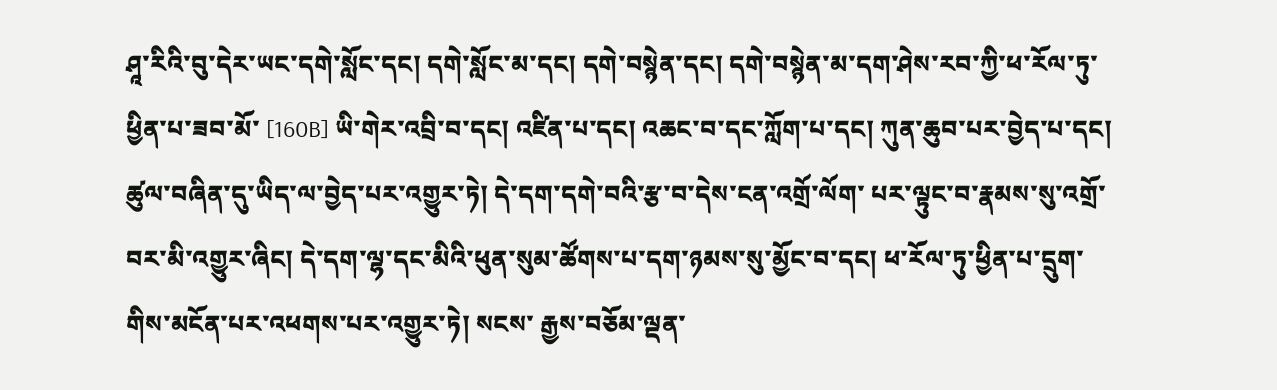ཤཱ་རིའི་བུ་དེར་ཡང་དགེ་སློང་དང། དགེ་སློང་མ་དང། དགེ་བསྙེན་དང། དགེ་བསྙེན་མ་དག་ཤེས་རབ་ཀྱི་ཕ་རོལ་ཏུ་ཕྱིན་པ་ཟབ་མོ་ [160B] ཡི་གེར་འབྲི་བ་དང། འཛིན་པ་དང། འཆང་བ་དང་ཀློག་པ་དང། ཀུན་ཆུབ་པར་བྱེད་པ་དང། ཚུལ་བཞིན་དུ་ཡིད་ལ་བྱེད་པར་འགྱུར་ཏེ། དེ་དག་དགེ་བའི་རྩ་བ་དེས་ངན་འགྲོ་ལོག་ པར་ལྟུང་བ་རྣམས་སུ་འགྲོ་བར་མི་འགྱུར་ཞིང། དེ་དག་ལྷ་དང་མིའི་ཕུན་སུམ་ཚོགས་པ་དག་ཉམས་སུ་མྱོང་བ་དང། ཕ་རོལ་ཏུ་ཕྱིན་པ་དྲུག་གིས་མངོན་པར་འཕགས་པར་འགྱུར་ཏེ། སངས་ རྒྱས་བཅོམ་ལྡན་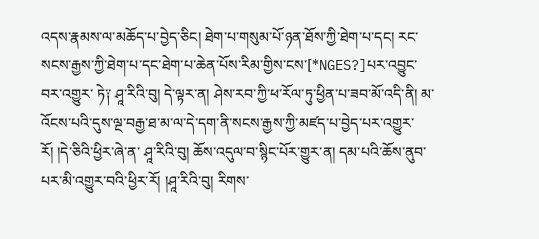འདས་རྣམས་ལ་མཆོད་པ་བྱེད་ཅིང། ཐེག་པ་གསུམ་པོ་ཉན་ཐོས་ཀྱི་ཐེག་པ་དང། རང་སངས་རྒྱས་ཀྱི་ཐེག་པ་དང་ཐེག་པ་ཆེན་པོས་རིམ་གྱིས་ངས་[*NGES?]པར་འབྱུང་བར་འགྱུར་ ཏེ༑ ཤཱ་རིའི་བུ། དེ་ལྟར་ན། ཤེས་རབ་ཀྱི་ཕ་རོལ་ཏུ་ཕྱིན་པ་ཟབ་མོ་འདི་ནི། མ་འོངས་པའི་དུས་ལྔ་བརྒྱ་ཐ་མ་ལ་དེ་དག་ནི་སངས་རྒྱས་ཀྱི་མཛད་པ་བྱེད་པར་འགྱུར་རོ། །དེ་ཅིའི་ཕྱིར་ཞེ་ན་ ཤཱ་རིའི་བུ། ཆོས་འདུལ་བ་སྙིང་པོར་གྱུར་ན། དམ་པའི་ཆོས་ནུབ་པར་མི་འགྱུར་བའི་ཕྱིར་རོ། །ཤཱ་རིའི་བུ། རིགས་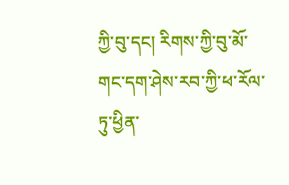ཀྱི་བུ་དང། རིགས་ཀྱི་བུ་མོ་གང་དག་ཤེས་རབ་ཀྱི་ཕ་རོལ་ཏུ་ཕྱིན་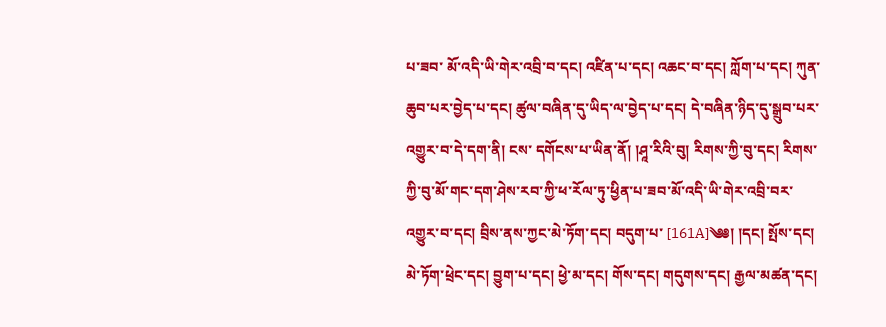པ་ཟབ་ མོ་འདི་ཡི་གེར་འབྲི་བ་དང། འཛིན་པ་དང། འཆང་བ་དང། ཀློག་པ་དང། ཀུན་ཆུབ་པར་བྱེད་པ་དང། ཚུལ་བཞིན་དུ་ཡིད་ལ་བྱེད་པ་དང། དེ་བཞིན་ཉིད་དུ་སྒྲུབ་པར་འགྱུར་བ་དེ་དག་ནི། ངས་ དགོངས་པ་ཡིན་ནོ། །ཤཱ་རིའི་བུ། རིགས་ཀྱི་བུ་དང། རིགས་ཀྱི་བུ་མོ་གང་དག་ཤེས་རབ་ཀྱི་ཕ་རོལ་ཏུ་ཕྱིན་པ་ཟབ་མོ་འདི་ཡི་གེར་འབྲི་བར་འགྱུར་བ་དང། བྲིས་ནས་ཀྱང་མེ་ཏོག་དང། བདུག་པ་ [161A]༄༅། །དང། སྤོས་དང། མེ་ཏོག་ཕྲེང་དང། བྱུག་པ་དང། ཕྱེ་མ་དང། གོས་དང། གདུགས་དང། རྒྱལ་མཚན་དང།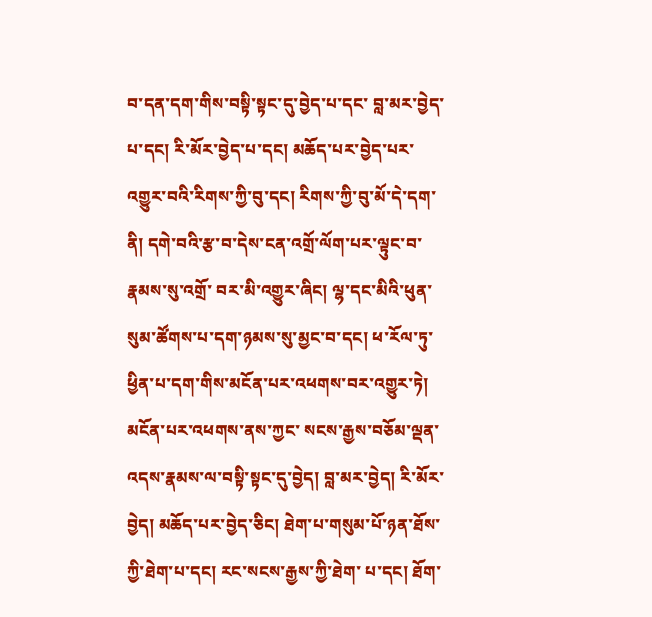བ་དན་དག་གིས་བསྟི་སྟང་དུ་བྱེད་པ་དང་ བླ་མར་བྱེད་པ་དང། རི་མོར་བྱེད་པ་དང། མཆོད་པར་བྱེད་པར་འགྱུར་བའི་རིགས་ཀྱི་བུ་དང། རིགས་ཀྱི་བུ་མོ་དེ་དག་ནི། དགེ་བའི་རྩ་བ་དེས་ངན་འགྲོ་ལོག་པར་ལྟུང་བ་རྣམས་སུ་འགྲོ་ བར་མི་འགྱུར་ཞིང། ལྷ་དང་མིའི་ཕུན་སུམ་ཚོགས་པ་དག་ཉམས་སུ་མྱང་བ་དང། ཕ་རོལ་ཏུ་ཕྱིན་པ་དག་གིས་མངོན་པར་འཕགས་བར་འགྱུར་ཏེ། མངོན་པར་འཕགས་ནས་ཀྱང་ སངས་རྒྱས་བཅོམ་ལྡན་འདས་རྣམས་ལ་བསྟི་སྟང་དུ་བྱེད། བླ་མར་བྱེད། རི་མོར་བྱེད། མཆོད་པར་བྱེད་ཅིང། ཐེག་པ་གསུམ་པོ་ཉན་ཐོས་ཀྱི་ཐེག་པ་དང། རང་སངས་རྒྱས་ཀྱི་ཐེག་ པ་དང། ཐོག་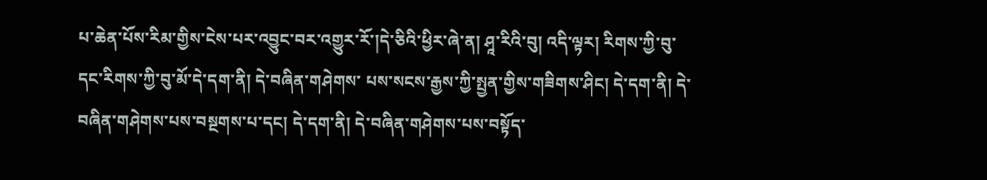པ་ཆེན་པོས་རིམ་གྱིས་ངེས་པར་འབྱུང་བར་འགྱུར་རོ་།དེ་ཅིའི་ཕྱིར་ཞེ་ན། ཤཱ་རིའི་བུ། འདི་ལྟར། རིགས་ཀྱི་བུ་དང་རིགས་ཀྱི་བུ་མོ་དེ་དག་ནི། དེ་བཞིན་གཤེགས་ པས་སངས་རྒྱས་ཀྱི་སྤྱན་གྱིས་གཟིགས་ཤིང། དེ་དག་ནི། དེ་བཞིན་གཤེགས་པས་བསྔགས་པ་དང། དེ་དག་ནི། དེ་བཞིན་གཤེགས་པས་བསྟོད་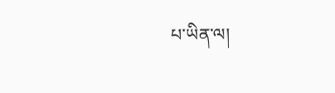པ་ཡིན་ལ།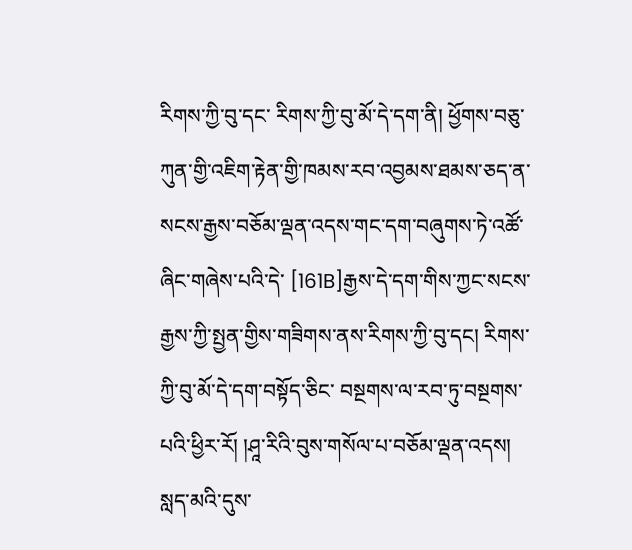རིགས་ཀྱི་བུ་དང་ རིགས་ཀྱི་བུ་མོ་དེ་དག་ནི། ཕྱོགས་བཅུ་ཀུན་གྱི་འཇིག་རྟེན་གྱི་ཁམས་རབ་འབྱམས་ཐམས་ཅད་ན་སངས་རྒྱས་བཅོམ་ལྡན་འདས་གང་དག་བཞུགས་ཏེ་འཚོ་ཞིང་གཞེས་པའི་དེ་ [161B]རྒྱས་དེ་དག་གིས་ཀྱང་སངས་རྒྱས་ཀྱི་སྤྱན་གྱིས་གཟིགས་ནས་རིགས་ཀྱི་བུ་དང། རིགས་ཀྱི་བུ་མོ་དེ་དག་བསྟོད་ཅིང་ བསྔགས་ལ་རབ་ཏུ་བསྔགས་པའི་ཕྱིར་རོ། །ཤཱ་རིའི་བུས་གསོལ་པ་བཅོམ་ལྡན་འདས། སླད་མའི་དུས་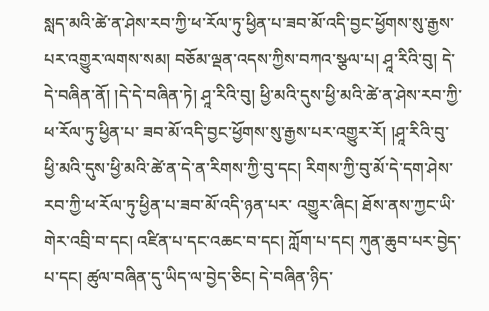སླད་མའི་ཚེ་ན་ཤེས་རབ་ཀྱི་ཕ་རོལ་ཏུ་ཕྱིན་པ་ཟབ་མོ་འདི་བྱང་ཕྱོགས་སུ་རྒྱས་ པར་འགྱུར་ལགས་སམ། བཅོམ་ལྡན་འདས་ཀྱིས་བཀའ་སྩལ་པ། ཤཱ་རིའི་བུ། དེ་དེ་བཞིན་ནོ། །དེ་དེ་བཞིན་ཏེ། ཤཱ་རིའི་བུ། ཕྱི་མའི་དུས་ཕྱི་མའི་ཚེ་ན་ཤེས་རབ་ཀྱི་ཕ་རོལ་ཏུ་ཕྱིན་པ་ ཟབ་མོ་འདི་བྱང་ཕྱོགས་སུ་རྒྱས་པར་འགྱུར་རོ། །ཤཱ་རིའི་བུ་ཕྱི་མའི་དུས་ཕྱི་མའི་ཚེ་ན་དེ་ན་རིགས་ཀྱི་བུ་དང། རིགས་ཀྱི་བུ་མོ་དེ་དག་ཤེས་རབ་ཀྱི་ཕ་རོལ་ཏུ་ཕྱིན་པ་ཟབ་མོ་འདི་ཉན་པར་ འགྱུར་ཞིང། ཐོས་ནས་ཀྱང་ཡི་གེར་འབྲི་བ་དང། འཛིན་པ་དང་འཆང་བ་དང། ཀློག་པ་དང། ཀུན་ཆུབ་པར་བྱེད་པ་དང། ཚུལ་བཞིན་དུ་ཡིད་ལ་བྱེད་ཅིང། དེ་བཞིན་ཉིད་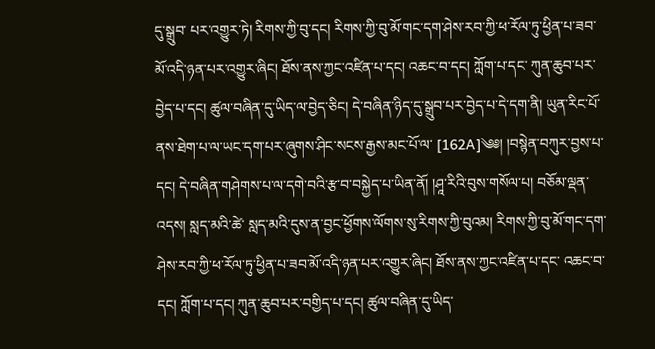དུ་སྒྲུབ་ པར་འགྱུར་ཏེ། རིགས་ཀྱི་བུ་དང། རིགས་ཀྱི་བུ་མོ་གང་དག་ཤེས་རབ་ཀྱི་ཕ་རོལ་ཏུ་ཕྱིན་པ་ཟབ་མོ་འདི་ཉན་པར་འགྱུར་ཞིང། ཐོས་ནས་ཀྱང་འཛིན་པ་དང། འཆང་བ་དང། ཀློག་པ་དང་ ཀུན་ཆུབ་པར་བྱེད་པ་དང། ཚུལ་བཞིན་དུ་ཡིད་ལ་བྱེད་ཅིང། དེ་བཞིན་ཉིད་དུ་སྒྲུབ་པར་བྱེད་པ་དེ་དག་ནི། ཡུན་རིང་པོ་ནས་ཐེག་པ་ལ་ཡང་དག་པར་ཞུགས་ཤིང་སངས་རྒྱས་མང་པོ་ལ་ [162A]༄༅། །བསྙེན་བཀུར་བྱས་པ་དང། དེ་བཞིན་གཤེགས་པ་ལ་དགེ་བའི་རྩ་བ་བསྐྱེད་པ་ཡིན་ནོ། །ཤཱ་རིའི་བུས་གསོལ་པ། བཅོམ་ལྡན་འདས། སླད་མའི་ཚེ་ སླད་མའི་དུས་ན་བྱང་ཕྱོགས་ལོགས་སུ་རིགས་ཀྱི་བུའམ། རིགས་ཀྱི་བུ་མོ་གང་དག་ཤེས་རབ་ཀྱི་ཕ་རོལ་ཏུ་ཕྱིན་པ་ཟབ་མོ་འདི་ཉན་པར་འགྱུར་ཞིང། ཐོས་ནས་ཀྱང་འཛིན་པ་དང་ འཆང་བ་དང། ཀློག་པ་དང། ཀུན་ཆུབ་པར་བགྱིད་པ་དང། ཚུལ་བཞིན་དུ་ཡིད་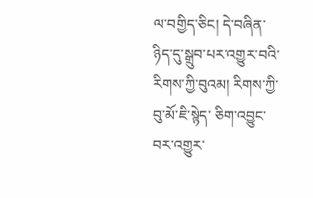ལ་བགྱིད་ཅིང། དེ་བཞིན་ཉིད་དུ་སྒྲུབ་པར་འགྱུར་བའི་རིགས་ཀྱི་བུའམ། རིགས་ཀྱི་བུ་མོ་ཇི་སྙེད་ ཅིག་འབྱུང་བར་འགྱུར་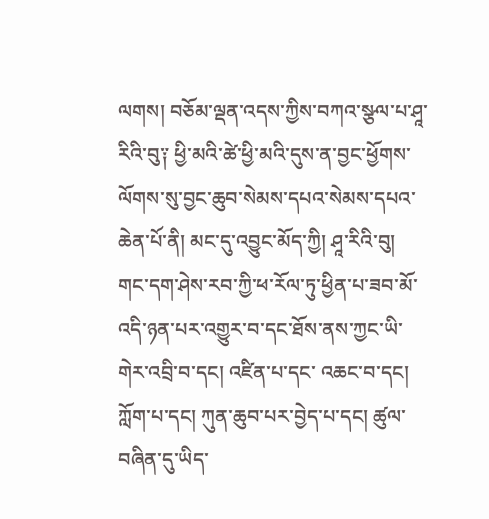ལགས། བཅོམ་ལྡན་འདས་ཀྱིས་བཀའ་སྩལ་པ་ཤཱ་རིའི་བུ༑ ཕྱི་མའི་ཚེ་ཕྱི་མའི་དུས་ན་བྱང་ཕྱོགས་ལོགས་སུ་བྱང་ཆུབ་སེམས་དཔའ་སེམས་དཔའ་ ཆེན་པོ་ནི། མང་དུ་འབྱུང་མོད་ཀྱི། ཤཱ་རིའི་བུ། གང་དག་ཤེས་རབ་ཀྱི་ཕ་རོལ་ཏུ་ཕྱིན་པ་ཟབ་མོ་འདི་ཉན་པར་འགྱུར་བ་དང་ཐོས་ནས་ཀྱང་ཡི་གེར་འབྲི་བ་དང། འཛིན་པ་དང་ འཆང་བ་དང། ཀློག་པ་དང། ཀུན་ཆུབ་པར་བྱེད་པ་དང། ཚུལ་བཞིན་དུ་ཡིད་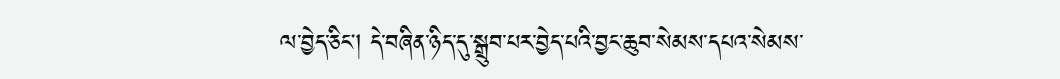ལ་བྱེད་ཅིང། དེ་བཞིན་ཉིད་དུ་སྒྲུབ་པར་བྱེད་པའི་བྱང་ཆུབ་སེམས་དཔའ་སེམས་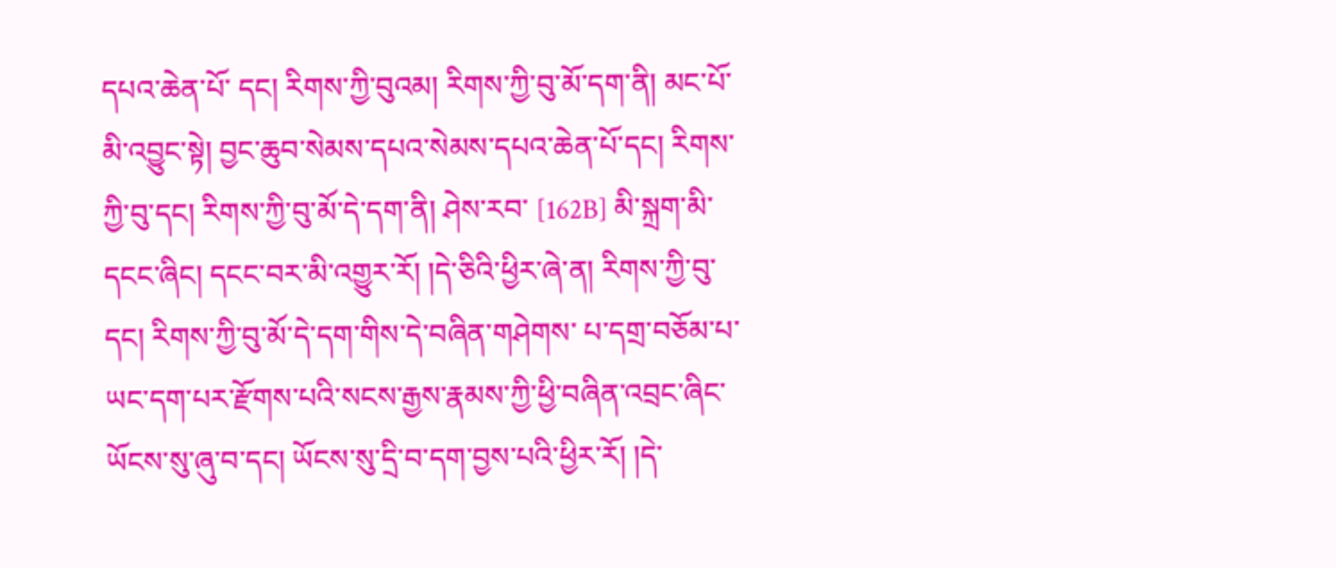དཔའ་ཆེན་པོ་ དང། རིགས་ཀྱི་བུའམ། རིགས་ཀྱི་བུ་མོ་དག་ནི། མང་པོ་མི་འབྱུང་སྟེ། བྱང་ཆུབ་སེམས་དཔའ་སེམས་དཔའ་ཆེན་པོ་དང། རིགས་ཀྱི་བུ་དང། རིགས་ཀྱི་བུ་མོ་དེ་དག་ནི། ཤེས་རབ་ [162B] མི་སྐྲག་མི་དངང་ཞིང། དངང་བར་མི་འགྱུར་རོ། །དེ་ཅིའི་ཕྱིར་ཞེ་ན། རིགས་ཀྱི་བུ་དང། རིགས་ཀྱི་བུ་མོ་དེ་དག་གིས་དེ་བཞིན་གཤེགས་ པ་དགྲ་བཅོམ་པ་ཡང་དག་པར་རྫོགས་པའི་སངས་རྒྱས་རྣམས་ཀྱི་ཕྱི་བཞིན་འབྲང་ཞིང་ཡོངས་སུ་ཞུ་བ་དང། ཡོངས་སུ་དྲི་བ་དག་བྱས་པའི་ཕྱིར་རོ། །དེ་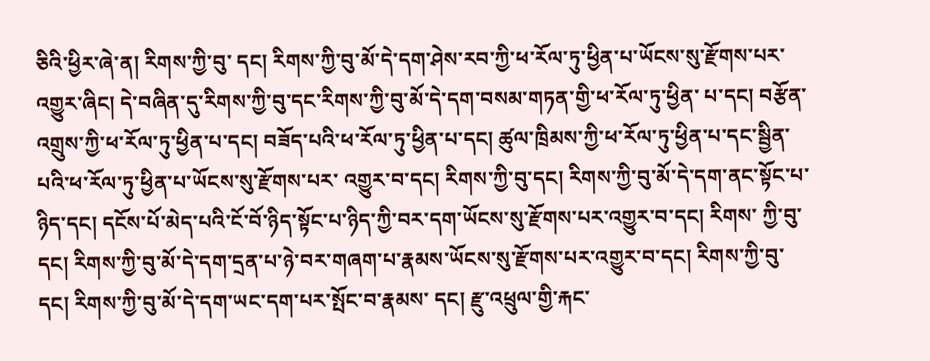ཅིའི་ཕྱིར་ཞེ་ན། རིགས་ཀྱི་བུ་ དང། རིགས་ཀྱི་བུ་མོ་དེ་དག་ཤེས་རབ་ཀྱི་ཕ་རོལ་ཏུ་ཕྱིན་པ་ཡོངས་སུ་རྫོགས་པར་འགྱུར་ཞིང། དེ་བཞིན་དུ་རིགས་ཀྱི་བུ་དང་རིགས་ཀྱི་བུ་མོ་དེ་དག་བསམ་གཏན་གྱི་ཕ་རོལ་ཏུ་ཕྱིན་ པ་དང། བརྩོན་འགྲུས་ཀྱི་ཕ་རོལ་ཏུ་ཕྱིན་པ་དང། བཟོད་པའི་ཕ་རོལ་ཏུ་ཕྱིན་པ་དང། ཚུལ་ཁྲིམས་ཀྱི་ཕ་རོལ་ཏུ་ཕྱིན་པ་དང་སྦྱིན་པའི་ཕ་རོལ་ཏུ་ཕྱིན་པ་ཡོངས་སུ་རྫོགས་པར་ འགྱུར་བ་དང། རིགས་ཀྱི་བུ་དང། རིགས་ཀྱི་བུ་མོ་དེ་དག་ནང་སྟོང་པ་ཉིད་དང། དངོས་པོ་མེད་པའི་ངོ་བོ་ཉིད་སྟོང་པ་ཉིད་ཀྱི་བར་དག་ཡོངས་སུ་རྫོགས་པར་འགྱུར་བ་དང། རིགས་ ཀྱི་བུ་དང། རིགས་ཀྱི་བུ་མོ་དེ་དག་དྲན་པ་ཉེ་བར་གཞག་པ་རྣམས་ཡོངས་སུ་རྫོགས་པར་འགྱུར་བ་དང། རིགས་ཀྱི་བུ་དང། རིགས་ཀྱི་བུ་མོ་དེ་དག་ཡང་དག་པར་སྤོང་བ་རྣམས་ དང། རྫུ་འཕྲུལ་གྱི་རྐང་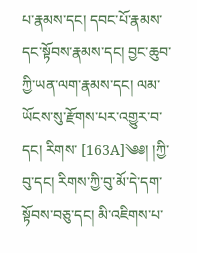པ་རྣམས་དང། དབང་པོ་རྣམས་དང་སྟོབས་རྣམས་དང། བྱང་ཆུབ་ཀྱི་ཡན་ལག་རྣམས་དང། ལམ་ཡོངས་སུ་རྫོགས་པར་འགྱུར་བ་དང། རིགས་ [163A]༄༅། །ཀྱི་བུ་དང། རིགས་ཀྱི་བུ་མོ་དེ་དག་སྟོབས་བཅུ་དང། མི་འཇིགས་པ་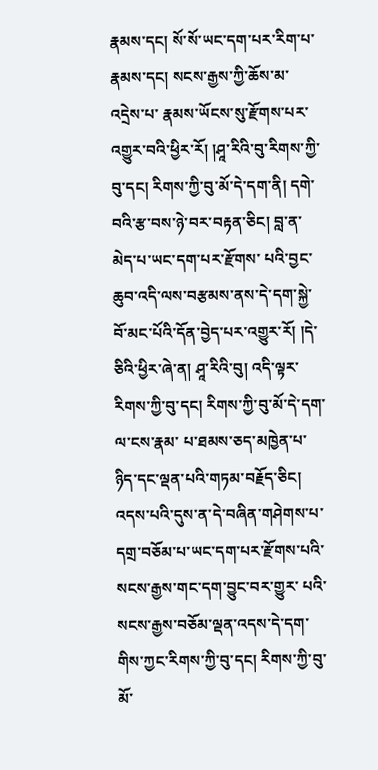རྣམས་དང། སོ་སོ་ཡང་དག་པར་རིག་པ་རྣམས་དང། སངས་རྒྱས་ཀྱི་ཆོས་མ་འདྲེས་པ་ རྣམས་ཡོངས་སུ་རྫོགས་པར་འགྱུར་བའི་ཕྱིར་རོ། །ཤཱ་རིའི་བུ་རིགས་ཀྱི་བུ་དང། རིགས་ཀྱི་བུ་མོ་དེ་དག་ནི། དགེ་བའི་རྩ་བས་ཉེ་བར་བརྟན་ཅིང། བླ་ན་མེད་པ་ཡང་དག་པར་རྫོགས་ པའི་བྱང་ཆུབ་འདི་ལས་བརྩམས་ནས་དེ་དག་སྐྱེ་བོ་མང་པོའི་དོན་བྱེད་པར་འགྱུར་རོ། །དེ་ཅིའི་ཕྱིར་ཞེ་ན། ཤཱ་རིའི་བུ། འདི་ལྟར་རིགས་ཀྱི་བུ་དང། རིགས་ཀྱི་བུ་མོ་དེ་དག་ལ་ངས་རྣམ་ པ་ཐམས་ཅད་མཁྱེན་པ་ཉིད་དང་ལྡན་པའི་གཏམ་བརྗོད་ཅིང། འདས་པའི་དུས་ན་དེ་བཞིན་གཤེགས་པ་དགྲ་བཅོམ་པ་ཡང་དག་པར་རྫོགས་པའི་སངས་རྒྱས་གང་དག་བྱུང་བར་གྱུར་ པའི་སངས་རྒྱས་བཅོམ་ལྡན་འདས་དེ་དག་གིས་ཀྱང་རིགས་ཀྱི་བུ་དང། རིགས་ཀྱི་བུ་མོ་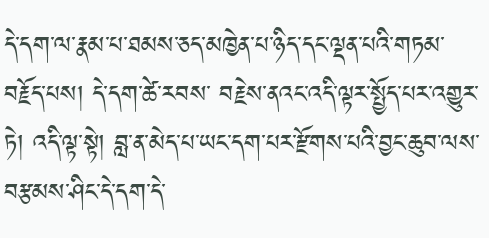དེ་དག་ལ་རྣམ་པ་ཐམས་ཅད་མཁྱེན་པ་ཉིད་དང་ལྡན་པའི་གཏམ་བརྗོད་པས། དེ་དག་ཚེ་རབས་ བརྗེས་ནའང་འདི་ལྟར་སྤྱོད་པར་འགྱུར་ཏེ། འདི་ལྟ་སྟེ། བླ་ན་མེད་པ་ཡང་དག་པར་རྫོགས་པའི་བྱང་ཆུབ་ལས་བརྩམས་ཤིང་དེ་དག་དེ་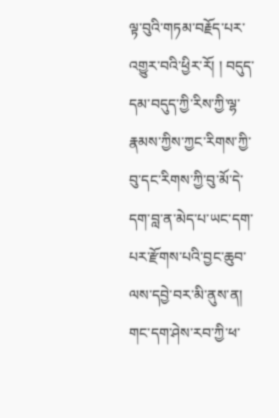ལྟ་བུའི་གཏམ་བརྗོད་པར་འགྱུར་བའི་ཕྱིར་རོ། ། བདུད་དམ་བདུད་ཀྱི་རིས་ཀྱི་ལྷ་རྣམས་ཀྱིས་ཀྱང་རིགས་ཀྱི་བུ་དང་རིགས་ཀྱི་བུ་མོ་དེ་དག་བླ་ན་མེད་པ་ཡང་དག་པར་རྫོགས་པའི་བྱང་ཆུབ་ལས་དབྱེ་བར་མི་ནུས་ན། གང་དག་ཤེས་རབ་ཀྱི་ཕ་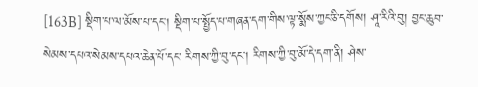[163B] སྡིག་པ་ལ་མོས་པ་དང། སྡིག་པ་སྤྱོད་པ་གཞན་དག་གིས་ལྟ་སྨོས་ཀྱང་ཅི་དགོས། ཤཱ་རིའི་བུ། བྱང་ཆུབ་སེམས་དཔའ་སེམས་དཔའ་ཆེན་པོ་དང་ རིགས་ཀྱི་བུ་དང། རིགས་ཀྱི་བུ་མོ་དེ་དག་ནི། ཤེས་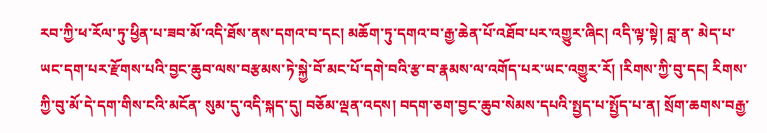རབ་ཀྱི་ཕ་རོལ་ཏུ་ཕྱིན་པ་ཟབ་མོ་འདི་ཐོས་ནས་དགའ་བ་དང། མཆོག་ཏུ་དགའ་བ་རྒྱ་ཆེན་པོ་འཐོབ་པར་འགྱུར་ཞིང། འདི་ལྟ་སྟེ། བླ་ན་ མེད་པ་ཡང་དག་པར་རྫོགས་པའི་བྱང་ཆུབ་ལས་བརྩམས་ཏེ་སྐྱེ་བོ་མང་པོ་དགེ་བའི་རྩ་བ་རྣམས་ལ་འགོད་པར་ཡང་འགྱུར་རོ། །རིགས་ཀྱི་བུ་དང། རིགས་ཀྱི་བུ་མོ་དེ་དག་གིས་ངའི་མངོན་ སུམ་དུ་འདི་སྐད་དུ། བཅོམ་ལྡན་འདས། བདག་ཅག་བྱང་ཆུབ་སེམས་དཔའི་སྤྱད་པ་སྤྱོད་པ་ན། སྲོག་ཆགས་བརྒྱ་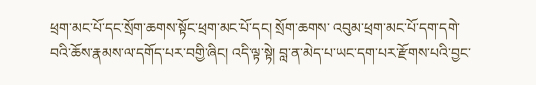ཕྲག་མང་པོ་དང་སྲོག་ཆགས་སྟོང་ཕྲག་མང་པོ་དང། སྲོག་ཆགས་ འབུམ་ཕྲག་མང་པོ་དག་དགེ་བའི་ཆོས་རྣམས་ལ་དགོད་པར་བགྱི་ཞིང། འདི་ལྟ་སྟེ། བླ་ན་མེད་པ་ཡང་དག་པར་རྫོགས་པའི་བྱང་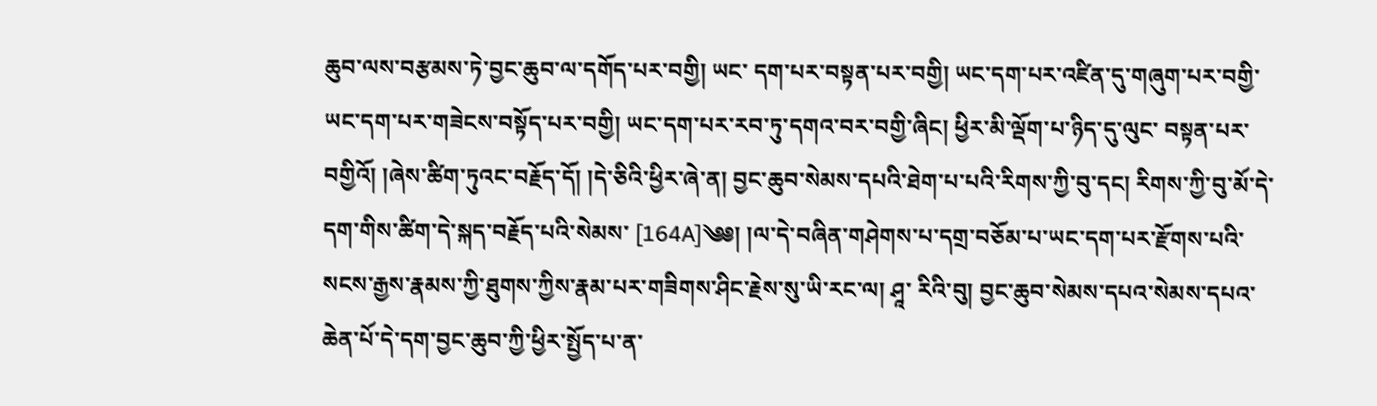ཆུབ་ལས་བརྩམས་ཏེ་བྱང་ཆུབ་ལ་དགོད་པར་བགྱི། ཡང་ དག་པར་བསྟན་པར་བགྱི། ཡང་དག་པར་འཛིན་དུ་གཞུག་པར་བགྱི་ཡང་དག་པར་གཟེངས་བསྟོད་པར་བགྱི། ཡང་དག་པར་རབ་ཏུ་དགའ་བར་བགྱི་ཞིང། ཕྱིར་མི་ལྡོག་པ་ཉིད་དུ་ལུང་ བསྟན་པར་བགྱིའོ། །ཞེས་ཚིག་ཏུའང་བརྗོད་དོ། །དེ་ཅིའི་ཕྱིར་ཞེ་ན། བྱང་ཆུབ་སེམས་དཔའི་ཐེག་པ་པའི་རིགས་ཀྱི་བུ་དང། རིགས་ཀྱི་བུ་མོ་དེ་དག་གིས་ཚིག་དེ་སྐད་བརྗོད་པའི་སེམས་ [164A]༄༅། །ལ་དེ་བཞིན་གཤེགས་པ་དགྲ་བཅོམ་པ་ཡང་དག་པར་རྫོགས་པའི་སངས་རྒྱས་རྣམས་ཀྱི་ཐུགས་ཀྱིས་རྣམ་པར་གཟིགས་ཤིང་རྗེས་སུ་ཡི་རང་ལ། ཤཱ་ རིའི་བུ། བྱང་ཆུབ་སེམས་དཔའ་སེམས་དཔའ་ཆེན་པོ་དེ་དག་བྱང་ཆུབ་ཀྱི་ཕྱིར་སྤྱོད་པ་ན་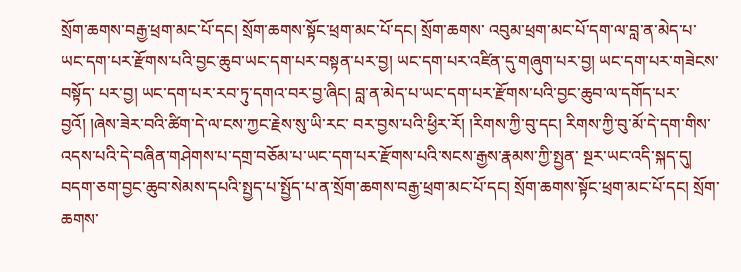སྲོག་ཆགས་བརྒྱ་ཕྲག་མང་པོ་དང། སྲོག་ཆགས་སྟོང་ཕྲག་མང་པོ་དང། སྲོག་ཆགས་ འབུམ་ཕྲག་མང་པོ་དག་ལ་བླ་ན་མེད་པ་ཡང་དག་པར་རྫོགས་པའི་བྱང་ཆུབ་ཡང་དག་པར་བསྟན་པར་བྱ། ཡང་དག་པར་འཛིན་དུ་གཞུག་པར་བྱ། ཡང་དག་པར་གཟེངས་བསྟོད་ པར་བྱ། ཡང་དག་པར་རབ་ཏུ་དགའ་བར་བྱ་ཞིང། བླ་ན་མེད་པ་ཡང་དག་པར་རྫོགས་པའི་བྱང་ཆུབ་ལ་དགོད་པར་བྱའོ། །ཞེས་ཟེར་བའི་ཚིག་དེ་ལ་ངས་ཀྱང་རྗེས་སུ་ཡི་རང་ བར་བྱས་པའི་ཕྱིར་རོ། །རིགས་ཀྱི་བུ་དང། རིགས་ཀྱི་བུ་མོ་དེ་དག་གིས་འདས་པའི་དེ་བཞིན་གཤེགས་པ་དགྲ་བཅོམ་པ་ཡང་དག་པར་རྫོགས་པའི་སངས་རྒྱས་རྣམས་ཀྱི་སྤྱན་ སྔར་ཡང་འདི་སྐད་དུ། བདག་ཅག་བྱང་ཆུབ་སེམས་དཔའི་སྤྱད་པ་སྤྱོད་པ་ན་སྲོག་ཆགས་བརྒྱ་ཕྲག་མང་པོ་དང། སྲོག་ཆགས་སྟོང་ཕྲག་མང་པོ་དང། སྲོག་ཆགས་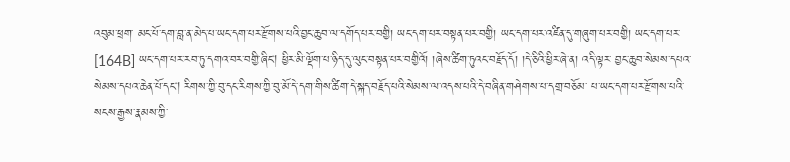འབུམ་ཕྲག་ མང་པོ་དག་བླ་ན་མེད་པ་ཡང་དག་པར་རྫོགས་པའི་བྱང་ཆུབ་ལ་དགོད་པར་བགྱི། ཡང་དག་པར་བསྟན་པར་བགྱི། ཡང་དག་པར་འཛིན་དུ་གཞུག་པར་བགྱི། ཡང་དག་པར་ [164B] ཡང་དག་པར་རབ་ཏུ་དགའ་བར་བགྱི་ཞིང། ཕྱིར་མི་ལྡོག་པ་ཉིད་དུ་ལུང་བསྟན་པར་བགྱིའོ། །ཞེས་ཚིག་ཏུའང་བརྗོད་དོ། །དེ་ཅིའི་ཕྱིར་ཞེ་ན། འདི་ལྟར་ བྱང་ཆུབ་སེམས་དཔའ་སེམས་དཔའ་ཆེན་པོ་དང། རིགས་ཀྱི་བུ་དང་རིགས་ཀྱི་བུ་མོ་དེ་དག་གིས་ཚིག་དེ་སྐད་བརྗོད་པའི་སེམས་ལ་འདས་པའི་དེ་བཞིན་གཤེགས་པ་དགྲ་བཅོམ་ པ་ཡང་དག་པར་རྫོགས་པའི་སངས་རྒྱས་རྣམས་ཀྱི་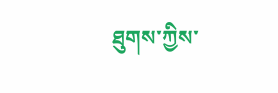ཐུགས་ཀྱིས་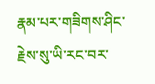རྣམ་པར་གཟིགས་ཤིང་རྗེས་སུ་ཡི་རང་བར་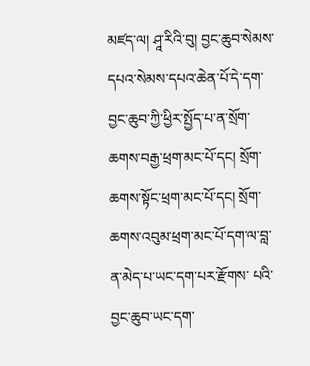མཛད་ལ། ཤཱ་རིའི་བུ། བྱང་ཆུབ་སེམས་དཔའ་སེམས་དཔའ་ཆེན་པོ་དེ་དག་ བྱང་ཆུབ་ཀྱི་ཕྱིར་སྤྱོད་པ་ན་སྲོག་ཆགས་བརྒྱ་ཕྲག་མང་པོ་དང། སྲོག་ཆགས་སྟོང་ཕྲག་མང་པོ་དང། སྲོག་ཆགས་འབུམ་ཕྲག་མང་པོ་དག་ལ་བླ་ན་མེད་པ་ཡང་དག་པར་རྫོགས་ པའི་བྱང་ཆུབ་ཡང་དག་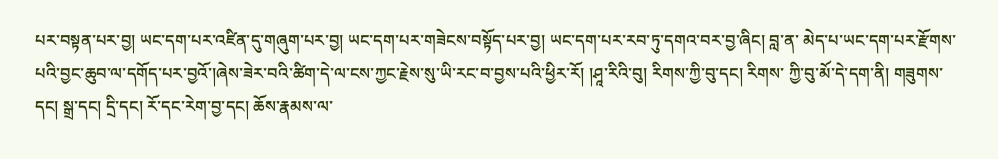པར་བསྟན་པར་བྱ། ཡང་དག་པར་འཛིན་དུ་གཞུག་པར་བྱ། ཡང་དག་པར་གཟེངས་བསྟོད་པར་བྱ། ཡང་དག་པར་རབ་ཏུ་དགའ་བར་བྱ་ཞིང། བླ་ན་ མེད་པ་ཡང་དག་པར་རྫོགས་པའི་བྱང་ཆུབ་ལ་དགོད་པར་བྱའོ་།ཞེས་ཟེར་བའི་ཚིག་དེ་ལ་ངས་ཀྱང་རྗེས་སུ་ཡི་རང་བ་བྱས་པའི་ཕྱིར་རོ། །ཤཱ་རིའི་བུ། རིགས་ཀྱི་བུ་དང། རིགས་ ཀྱི་བུ་མོ་དེ་དག་ནི། གཟུགས་དང། སྒྲ་དང། དྲི་དང། རོ་དང་རེག་བྱ་དང། ཆོས་རྣམས་ལ་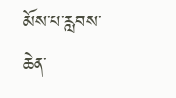མོས་པ་རླབས་ཆེན་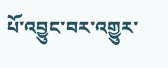པོ་འབྱུང་བར་འགྱུར་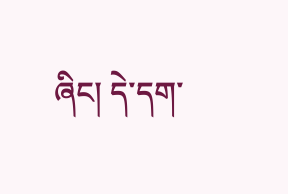ཞིང། དེ་དག་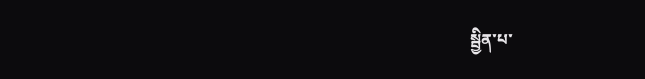སྦྱིན་པ་